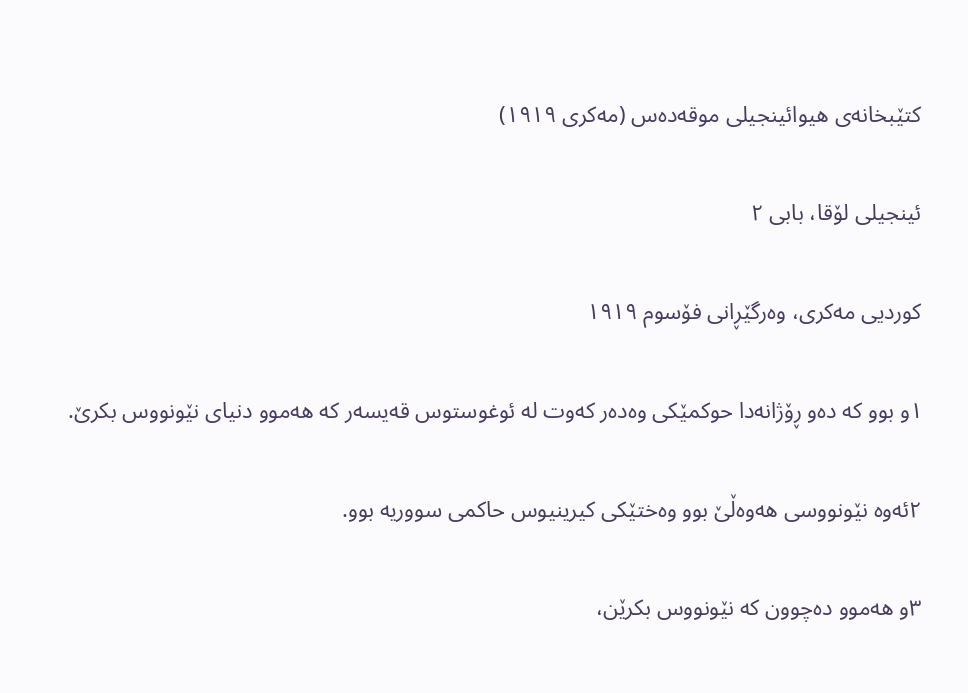کتێبخانەی هیوائینجیلی موقەدەس (مەکری ١٩١٩)

ئینجیلی لۆقا، بابی ٢

کوردیی مەکری، وەرگێڕانی فۆسوم ١٩١٩

١و بوو کە دەو ڕۆژانەدا حوکمێکی وەدەر کەوت لە ئوغوستوس قەیسەر کە هەموو دنیای نێونووس بکرێ.

٢ئەوە نێونووسی هەوەڵێ بوو وەختێکی کیرینیوس حاکمی سووریە بوو.

٣و هەموو دەچوون کە نێونووس بکرێن،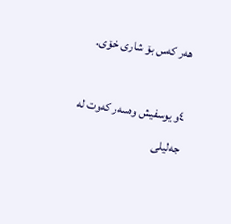هەر کەس بۆ شاری خۆی.

٤و یوسفیش وەسەر کەوت لە جەلیلی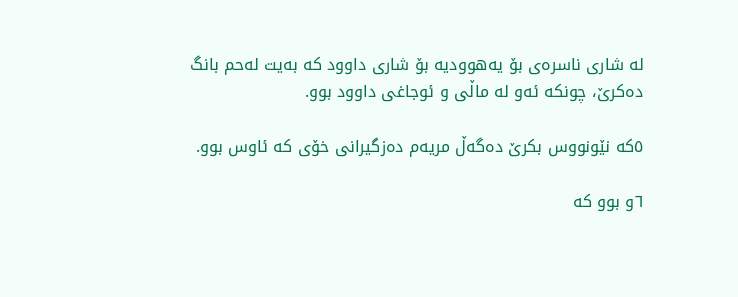لە شاری ناسرەی بۆ یەهوودیە بۆ شاری داوود کە بەیت لەحم بانگ دەکرێ، چونکە ئەو لە ماڵی و ئوجاغی داوود بوو.

٥کە نێونووس بکرێ دەگەڵ مریەم دەزگیرانی خۆی کە ئاوس بوو.

٦و بوو کە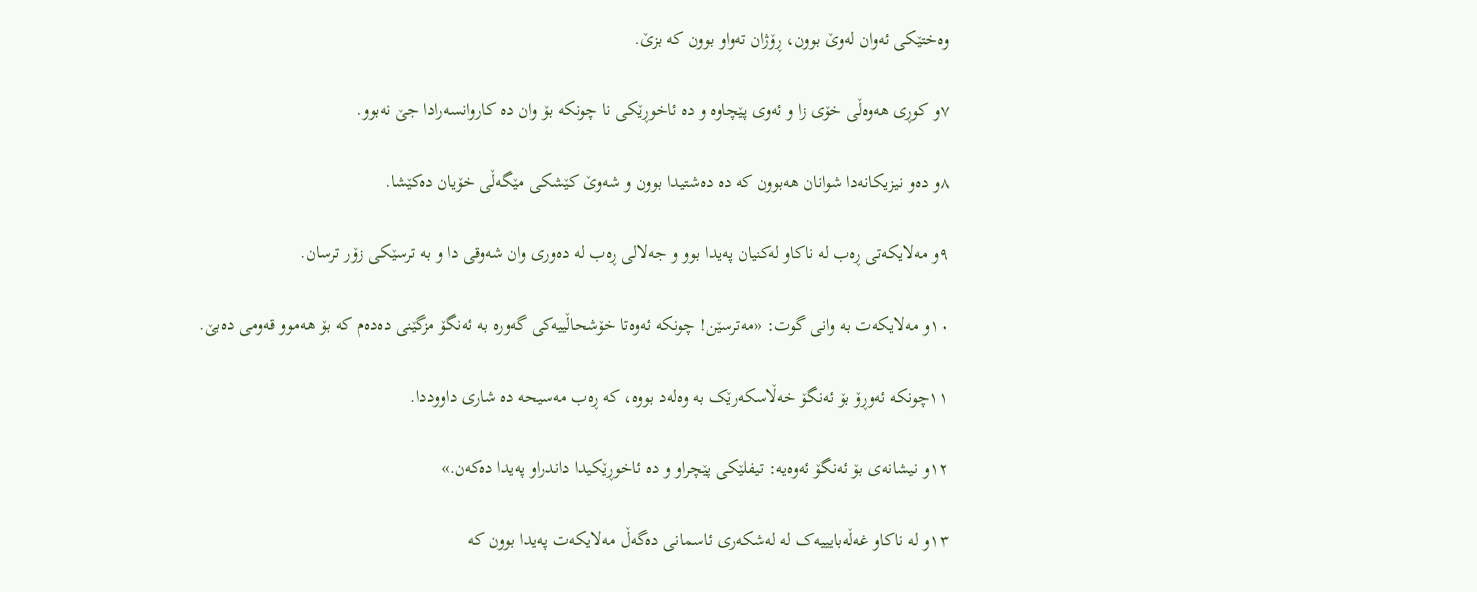وەختێکی ئەوان لەوێ بوون، ڕۆژان تەواو بوون کە بزێ.

٧و کوڕی هەوەڵی خۆی زا و ئەوی پێچاوە و دە ئاخوڕێکی نا چونکە بۆ وان دە کاروانسەرادا جێ نەبوو.

٨و دەو نیزیکانەدا شوانان هەبوون کە دە دەشتیدا بوون و شەوێ کێشکی مێگەڵی خۆیان دەکێشا.

٩و مەلایکەتی ڕەب لە ناکاو لەکنیان پەیدا بوو و جەلالی ڕەب لە دەوری وان شەوقی دا و بە ترسێکی زۆر ترسان.

١٠و مەلایکەت بە وانی گوت: «مەترسێن! چونکە ئەوەتا خۆشحاڵییەکی گەورە بە ئەنگۆ مزگێنی دەدەم کە بۆ هەموو قەومی دەبێ.

١١چونکە ئەوڕۆ بۆ ئەنگۆ خەڵاسکەرێک بە وەلەد بووە، کە ڕەب مەسیحە دە شاری داووددا.

١٢و نیشانەی بۆ ئەنگۆ ئەوەیە: تیفلێکی پێچراو و دە ئاخوڕێکیدا داندراو پەیدا دەکەن.»

١٣و لە ناکاو غەڵەبایییەک لە لەشکەری ئاسمانی دەگەڵ مەلایکەت پەیدا بوون کە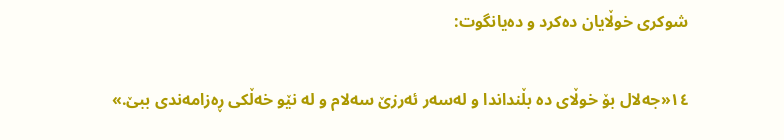شوکری خوڵایان دەکرد و دەیانگوت:

١٤«جەلال بۆ خوڵای دە بڵنداندا و لەسەر ئەرزێ سەلام و لە نێو خەڵکی ڕەزامەندی ببێ.»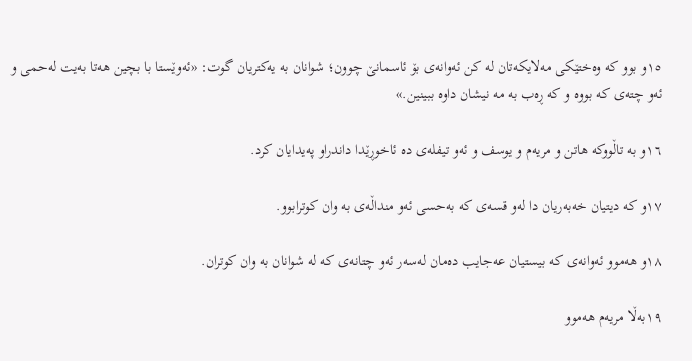١٥و بوو کە وەختێکی مەلایکەتان لە کن ئەوانەی بۆ ئاسمانێ چوون؛ شوانان بە یەکتریان گوت: «ئەوێستا با بچین هەتا بەیت لەحمی و ئەو چتەی کە بووە و کە ڕەب بە مە نیشان داوە ببینین.»

١٦و بە تاڵووکە هاتن و مریەم و یوسف و ئەو تیفلەی دە ئاخوڕێدا داندراو پەیدایان کرد.

١٧و کە دیتیان خەبەریان دا لەو قسەی کە بەحسی ئەو منداڵەی بە وان کوترابوو.

١٨و هەموو ئەوانەی کە بیستیان عەجایب دەمان لەسەر ئەو چتانەی کە لە شوانان بە وان کوتران.

١٩بەڵا مریەم هەموو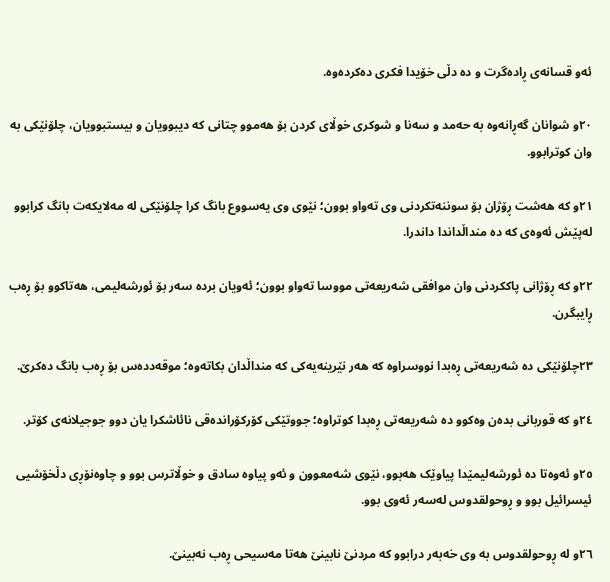ئەو قسانەی ڕادەگرت و دە دڵی خۆیدا فکری دەکردەوە.

٢٠و شوانان گەڕانەوە بە حەمد و سەنا و شوکری خوڵای کردن بۆ هەموو چتانی کە دیبوویان و بیستبوویان، چلۆنێکی بە وان کوترابوو.

٢١و کە هەشت ڕۆژان بۆ سوننەتکردنی وی تەواو بوون؛ نێوی وی یەسووع بانگ کرا چلۆنێکی لە مەلایکەت بانگ کرابوو لەپێش ئەوەی کە دە منداڵداندا داندرا.

٢٢و کە ڕۆژانی پاککردنی وان موافقی شەریعەتی مووسا تەواو بوون؛ ئەویان بردە سەر بۆ ئورشەلیمی، هەتاکوو بۆ ڕەب ڕایبگرن.

٢٣چلۆنێکی دە شەریعەتی ڕەبدا نووسراوە کە هەر نێرینەیەکی کە منداڵدان بکاتەوە؛ موقەددەس بۆ ڕەب بانگ دەکرێ.

٢٤و کە قوربانی بدەن وەکوو دە شەریعەتی ڕەبدا کوتراوە؛ جووتێکی کۆرکۆراندەقی نائاشکرا یان دوو جوجیلانەی کۆتر.

٢٥و ئەوەتا دە ئورشەلیمێدا پیاوێک هەبوو، نێوی شەمعوون و ئەو پیاوە سادق و خوڵاترس بوو و چاوەنۆڕی دڵخۆشیی ئیسرائیل بوو و ڕوحولقدوس لەسەر ئەوی بوو.

٢٦و لە ڕوحولقدوس بە وی خەبەر درابوو کە مردنێ نابینێ هەتا مەسیحی ڕەب نەبینێ.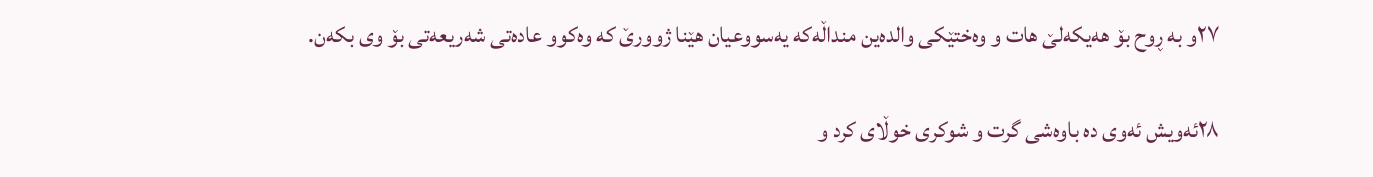٢٧و بە ڕوح بۆ هەیکەلێ هات و وەختێکی والدەین منداڵەکە یەسووعیان هێنا ژوورێ کە وەکوو عادەتی شەریعەتی بۆ وی بکەن.

٢٨ئەویش ئەوی دە باوەشی گرت و شوکری خوڵای کرد و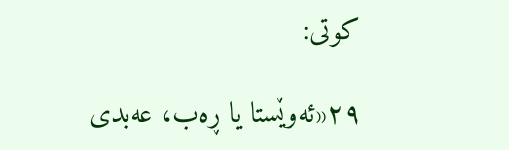کوتی:

٢٩«ئەوێستا یا ڕەب، عەبدی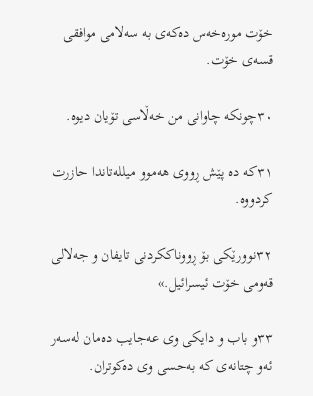خۆت مورەخەس دەکەی بە سەلامی موافقی قسەی خۆت.

٣٠چونکە چاوانی من خەڵاسی تۆیان دیوە.

٣١کە دە پێش ڕووی هەموو میللەتاندا حازرت کردووە.

٣٢نوورێکی بۆ ڕووناککردنی تایفان و جەلالی قەومی خۆت ئیسرائیل.»

٣٣و باب و دایکی وی عەجایب دەمان لەسەر ئەو چتانەی کە بەحسی وی دەکوتران.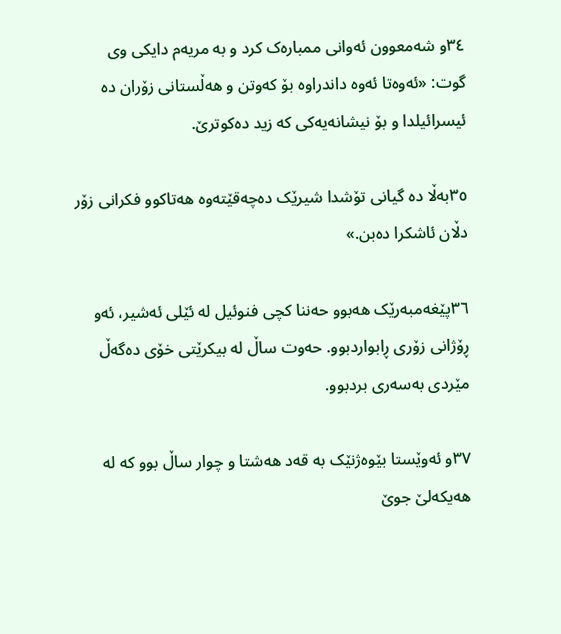٣٤و شەمعوون ئەوانی ممبارەک کرد و بە مریەم دایکی وی گوت: «ئەوەتا ئەوە داندراوە بۆ کەوتن و هەڵستانی زۆران دە ئیسرائیلدا و بۆ نیشانەیەکی کە زید دەکوترێ.

٣٥بەڵا دە گیانی تۆشدا شیرێک دەچەقێتەوە هەتاکوو فکرانی زۆر دڵان ئاشکرا دەبن.»

٣٦پێغەمبەرێک هەبوو حەننا کچی فنوئیل لە ئێلی ئەشیر، ئەو ڕۆژانی زۆری ڕابواردبوو. حەوت ساڵ لە بیکرێتی خۆی دەگەڵ مێردی بەسەری بردبوو.

٣٧و ئەوێستا بێوەژنێک بە قەد هەشتا و چوار ساڵ بوو کە لە هەیکەلێ جوێ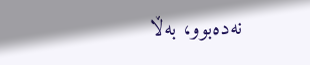نەدەبوو، بەڵا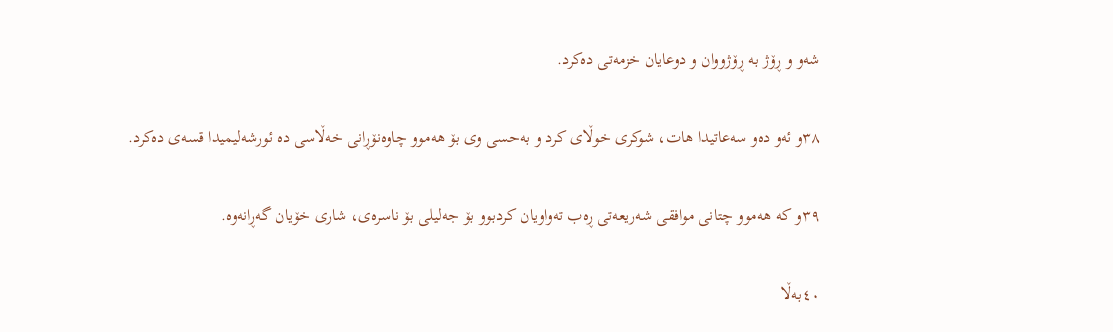شەو و ڕۆژ بە ڕۆژووان و دوعایان خزمەتی دەکرد.

٣٨و ئەو دەو سەعاتیدا هات، شوکری خوڵای کرد و بەحسی وی بۆ هەموو چاوەنۆڕانی خەڵاسی دە ئورشەلیمیدا قسەی دەکرد.

٣٩و کە هەموو چتانی موافقی شەریعەتی ڕەب تەواویان کردبوو بۆ جەلیلی بۆ ناسرەی، شاری خۆیان گەڕانەوە.

٤٠بەڵا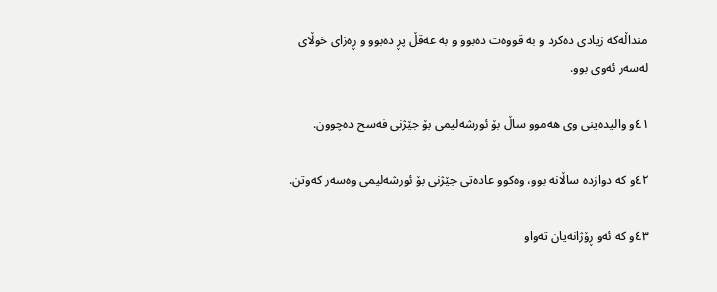منداڵەکە زیادی دەکرد و بە قووەت دەبوو و بە عەقڵ پڕ دەبوو و ڕەزای خوڵای لەسەر ئەوی بوو.

٤١و والیدەینی وی هەموو ساڵ بۆ ئورشەلیمی بۆ جێژنی فەسح دەچوون.

٤٢و کە دوازدە ساڵانە بوو، وەکوو عادەتی جێژنی بۆ ئورشەلیمی وەسەر کەوتن.

٤٣و کە ئەو ڕۆژانەیان تەواو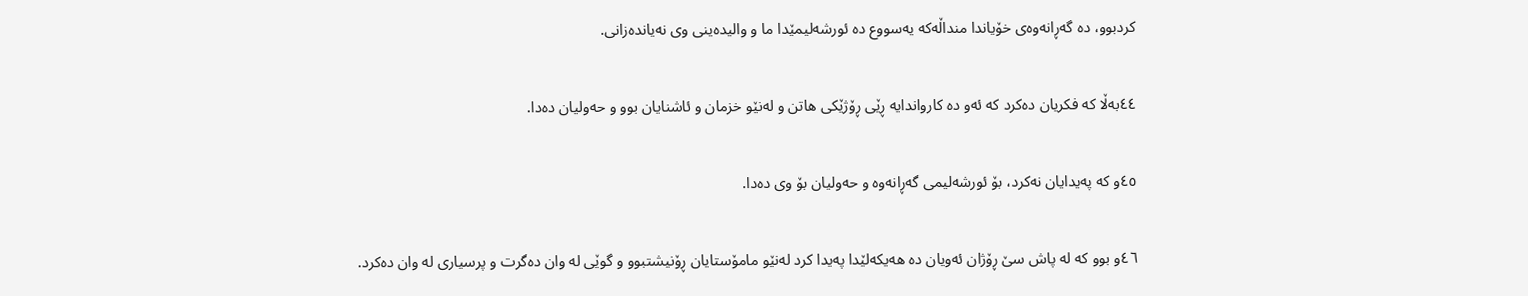کردبوو، دە گەڕانەوەی خۆیاندا منداڵەکە یەسووع دە ئورشەلیمێدا ما و والیدەینی وی نەیاندەزانی.

٤٤بەڵا کە فکریان دەکرد کە ئەو دە کارواندایە ڕێی ڕۆژێکی هاتن و لەنێو خزمان و ئاشنایان بوو و حەولیان دەدا.

٤٥و کە پەیدایان نەکرد، بۆ ئورشەلیمی گەڕانەوە و حەولیان بۆ وی دەدا.

٤٦و بوو کە لە پاش سێ ڕۆژان ئەویان دە هەیکەلێدا پەیدا کرد لەنێو مامۆستایان ڕۆنیشتبوو و گوێی لە وان دەگرت و پرسیاری لە وان دەکرد.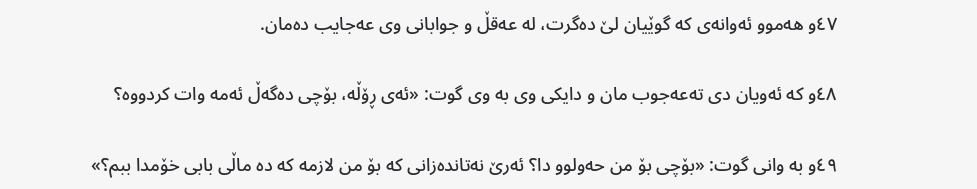٤٧و هەموو ئەوانەی کە گوێیان لێ دەگرت، لە عەقڵ و جوابانی وی عەجایب دەمان.

٤٨و کە ئەویان دی تەعەجوب مان و دایکی وی بە وی گوت: «ئەی ڕۆڵە، بۆچی دەگەڵ ئەمە وات کردووە؟

٤٩و بە وانی گوت: «بۆچی بۆ من حەولوو دا؟ ئەرێ نەتاندەزانی کە بۆ من لازمە کە دە ماڵی بابی خۆمدا ببم؟»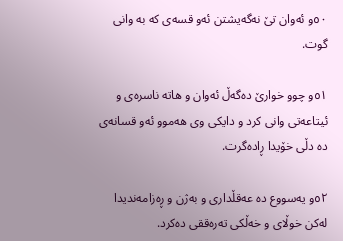٥٠و ئەوان تێ نەگەیشتن ئەو قسەی کە بە وانی گوت.

٥١و چوو خوارێ دەگەڵ ئەوان و هاتە ناسرەی و ئیتاعەتی وانی کرد و دایکی وی هەموو ئەو قسانەی دە دڵی خۆیدا ڕادەگرت.

٥٢و یەسووع دە عەقڵداری و بەژن و ڕەزامەندیدا لەکن خوڵای و خەڵکی تەرەققی دەکرد.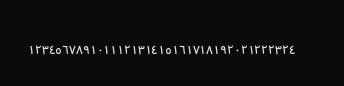١٢٣٤٥٦٧٨٩١٠١١١٢١٣١٤١٥١٦١٧١٨١٩٢٠٢١٢٢٢٣٢٤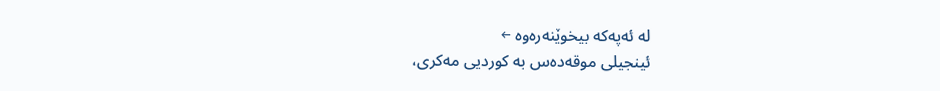لە ئەپەکە بیخوێنەرەوە ←
ئینجیلی موقەدەس بە کوردیی مەکری،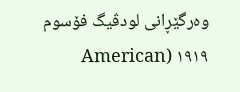وەرگێڕانی لودڤیگ فۆسوم ١٩١٩ (American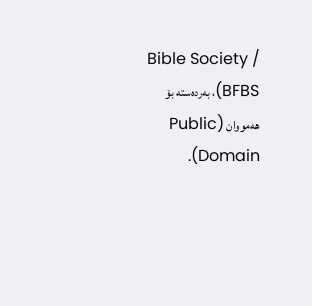Bible Society / BFBS)، بەردەستە بۆ هەمووان (Public Domain).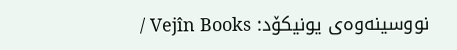نووسینەوەی یونیکۆد: Vejîn Books /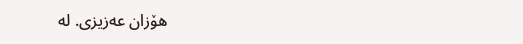هۆزان عەزیزی. لە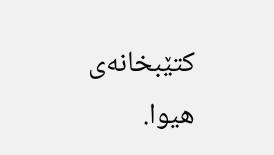کتێبخانەی هیوا.